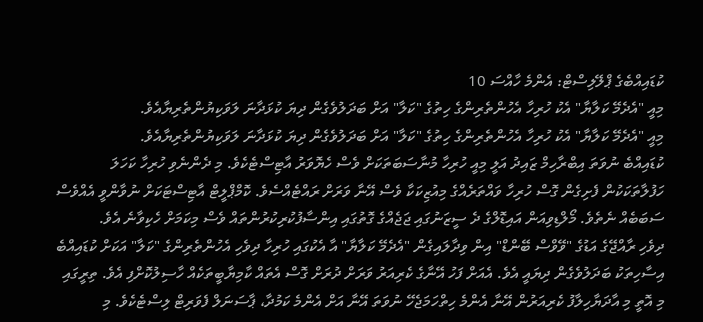ކުޑައިއްބެގެ ޕްލޭލިސްޓް: އެންމެ ހާއްސަ 10
މިއީ "އެދެމޭ ކަލާޔާ" އެކު ހުރިހާ އެހުންތެރިންގެ ހިތުގެ "ކަލާ" އަށް ބަދަލުވެގެން ދިޔަ ކުޅަދާނަ ލަވަކިޔުންތެރިޔާއެވެ.
މިއީ "އެދެމޭ ކަލާޔާ" އެކު ހުރިހާ އެހުންތެރިންގެ ހިތުގެ "ކަލާ" އަށް ބަދަލުވެގެން ދިޔަ ކުޅަދާނަ ލަވަކިޔުންތެރިޔާއެވެ.
ކުޑައިއްބެ ނުވަތަ އިބްރާހިމް ޒައިދު އަލީ މިއީ ހުރިހާ މުނާސަބަތަކަށް ވެސް ހެޔޮވަރު އާޓިސްޓެކެވެ. މި ދެންނެވި ހުރިހާ ކަހަލަ ހަފުލާތަކަކުން ފެށިގެން ގޮސް ހުރިހާ ވައްތަރެއްގެ މިއުޒިކަކާ ވެސް އޭނާ ވަރަށް ރައްޓެއްސެވެ. ކޮމްޕްލީޓް އާޓިސްޓަކަށް ނުވާންވީ އެއްވެސް ސަބަބެއް ނެތެވެ. މޯލްޑިވިއަން އައިޑޮލްގެ ދެ ސީޒަނުގައި ޖަޖެއްގެ ގޮތުގައި އިންސާފުކުރިކުރުންތައް ވެސް މިކަމަށް ހެކިވާނެ އެވެ.
ދިވެހި ރާއްޖޭގެ އަޑުގެ "ވޭވްސް ބޭންޑް" އިން ވިދާލައިގެން "އެދެމޭ ކަލާޔާ" އާ އެކުގައި ހުރިހާ ދިވެހި އެހުންތެރިންގެ "ކަލާ" އަކަށް ކުޑައިއްބެ އިސާހިތަކު ބަދަލުވެގެން ދިޔައީ އެވެ. އެއަށް ފަހު އޭނާގެ ކެރިއަރު ވަރަށް ދުރަށް ގޮސް އެތައް ކާމިޔާބީތަކެއް ހާސިލުކޮށްފި އެވެ. ތިރީގައި މި އޮތީ މި އާދަޔާހިލާފު ކެރިއަރުން އޭނާ އެންމެ ހިތްހަމަޖެހޭ ނުވަތަ އޭނާ އަށް އެންމެ ކަމުދާ، ޕާސަނަލް ފެވަރިޓް ލިސްޓެކެވެ. މި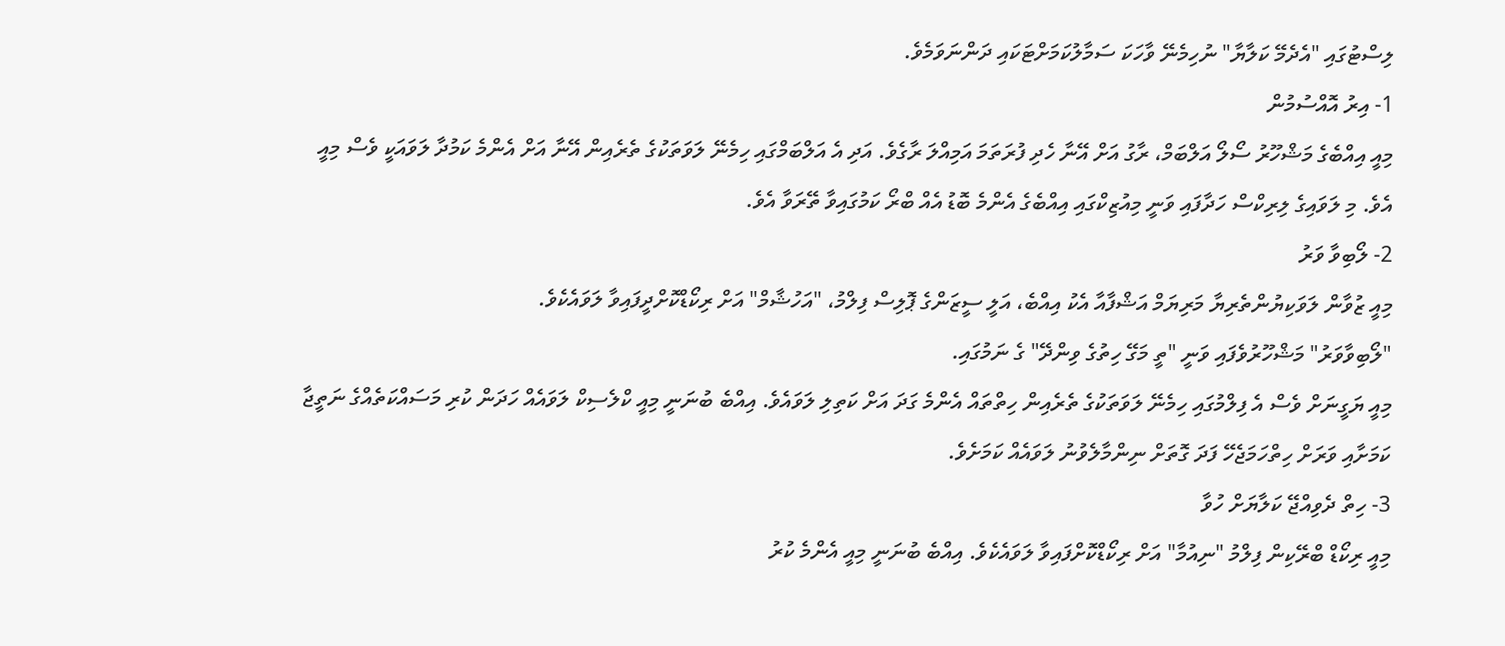ލިސްޓުގައި "އެދެމޭ ކަލާޔާ" ނުހިމެނޭ ވާހަކަ ސަމާލުކަމަށްޓަކައި ދަންނަވަމެވެ.
1- އިރު އޮއްސުމުން
މިއީ އިއްބެގެ މަޝްހޫރު ސޯލޯ އަލްބަމް، ރާގު އަށް އޭނާ ހެދި ފުރަތަމަ އަމިއްލަ ރާގެވެ. އަދި އެ އަލްބަމްގައި ހިމެނޭ ލަވަތަކުގެ ތެރެއިން އޭނާ އަށް އެންމެ ކަމުދާ ލަވައަކީ ވެސް މިއީ އެވެ. މި ލަވައިގެ ލިރިކްސް ހަދާފައި ވަނީ މިއުޒިކްގައި އިއްބެގެ އެންމެ ބޮޑު އެއް ބްރޯ ކަމުގައިވާ ތޭރަވާ އެވެ.
2- ލޯބިވާ ވަރު
މިއީ ޒުވާން ލަވަކިޔުންތެރިޔާ މަރިޔަމް އަޝްފާއާ އެކު އިއްބެ، އަލީ ސީޒަންގެ ޕޮލިސް ފިލްމު، "އަހުޝާމް" އަށް ރިކޯޑްކޮށްދީފައިވާ ލަވައެކެވެ.
"ލޯބިވާވަރު" މަޝްހޫރުވެފައި ވަނީ "ތީ މަގޭ ހިތުގެ ވިންދޭ" ގެ ނަމުގައި.
މިއީ ޔަގީނަށް ވެސް އެ ފިލްމުގައި ހިމެނޭ ލަވަތަކުގެ ތެރެއިން ހިތްތައް އެންމެ ގަދަ އަށް ކަތިލި ލަވައެވެ. އިއްބެ ބުނަނީ މިއީ ކްލެސިކް ލަވައެއް ހަދަން ކުރި މަސައްކަތެއްގެ ނަތީޖާ ކަމަށާއި ވަރަށް ހިތްހަމަޖެހޭ ފަދަ ގޮތަށް ނިންމާލެވުނު ލަވައެއް ކަމަށެވެ.
3- ހިތް ދެވިއްޖޭ ކަލާޔަށް ހުވާ
މިއީ ރިކޯޑް ބްރޭކިން ފިލްމު "ނިއުމާ" އަށް ރިކޯޑްކޮށްފައިވާ ލަވައެކެވެ. އިއްބެ ބުނަނީ މިއީ އެންމެ ކުރު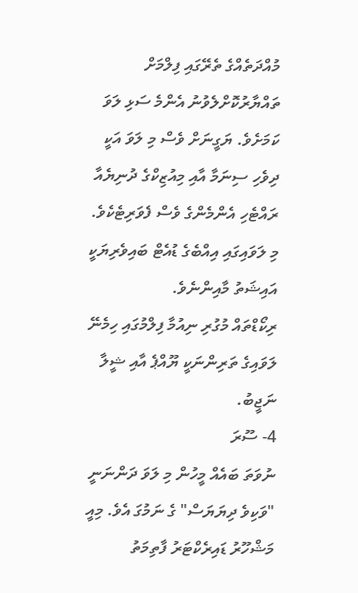މުއްދަތެއްގެ ތެރޭގައި ފިލްމަށް ތައްޔާރުކޮށްލެވުނު އެންމެ ސަޅި ލަވަ ކަމަށެވެ. ޔަގީނަށް ވެސް މި ލަވަ އަކީ ދިވެހި ސިނަމާ އާއި މިއުޒިކްގެ ދުނިޔެއާ ރައްޓެހި އެންމެންގެ ވެސް ފެވަރިޓެކެވެ. މި ލަވައިގައި އިއްބެގެ ޑުއެޓް ބައިވެރިޔަކީ އައިޝަތު މާއިންނެވެ.
ރިކޯޑްތައް މުގުރި ނިއުމާ ފިލްމުގައި ހިމެނޭ ލަވައިގެ ތަރިންނަކީ ޔޫއްޕެ އާއި ޝީލާ ނަޖީބު.
4- ސޫރަ
ނުވަތަ ބައެއް މީހުން މި ލަވަ ދަންނަނީ "ވަކިވެ ދިޔަޔަސް" ގެ ނަމުގަ އެވެ. މިއީ މަޝްހޫރު ޑައިރެކްޓަރު ފާތިމަތު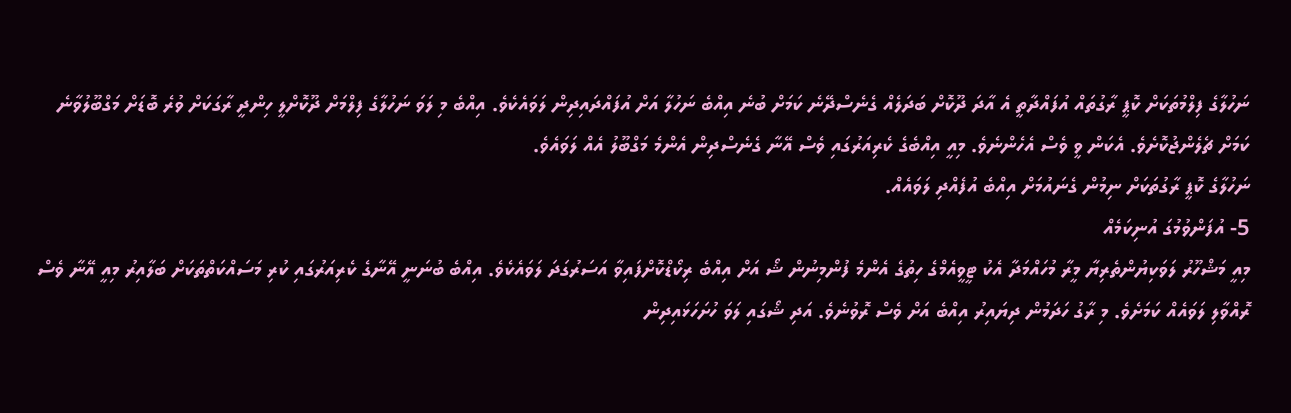ނަހުލާގެ ފިލްމުތަކަށް ކޮޕީ ރާގުތައް އުފައްދާތީ އެ އާދަ ދޫކޮށް ބަދަލެއް ގެނެސްދޭނެ ކަމަށް ބުނެ އިއްބެ ނަހުލާ އަށް އުފައްދައިދިން ލަވައެކެވެ. އިއްބެ މި ލަވަ ނަހުލާގެ ފިލްމަށް ދޫކޮށްލީ ހިންދީ ރާގަކަށް ވުރެ ބޮޑަށް މަގްބޫލުވާނެ ކަމަށް ޗެލެންޖުކޮށެވެ. އެކަން ވީ ވެސް އެހެންނެވެ. މިއީ އިއްބެގެ ކެރިއަރުގައި ވެސް އޭނާ ގެނެސްދިން އެންމެ މަގްބޫލު އެއް ލަވައެވެ.
ނަހުލާގެ ކޮޕީ ރާގުތަކަށް ނިމުން ގެނައުމަށް އިއްބެ އުފެއްދި ލަވައެއް.
5- އުފަންވުމުގަ އުނިކަމެއް
މިއީ މަޝްހޫރު ލަވަކިޔުންތެރިޔާ މީރާ މުހައްމަދާ އެކު ޓީވީއެމްގެ ހިތުގެ އެންމެ ފުންމިނުން ޝޯ އަށް އިއްބެ ރިކޯޑްކޮށްފައިވާ އަސަރުގަދަ ލަވައެކެވެ. އިއްބެ ބުނަނީ އޭނާގެ ކެރިއަރުގައި ކުރި މަސައްކަތްތަކަށް ބަލާއިރު މިއީ އޭނާ ވެސް ރޮއްވާލި ލަވައެއް ކަމަށެވެ. މި ރާގު ހަދަމުން ދިޔައިރު އިއްބެ އަށް ވެސް ރޮވުނެވެ. އަދި ޝޯގައި ލަވަ ހުށަހަޅައިދިން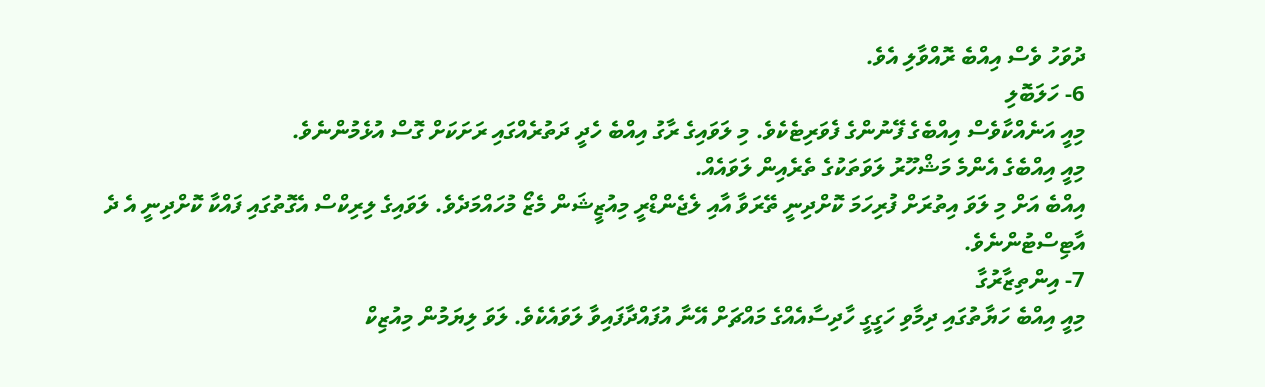ދުވަހު ވެސް އިއްބެ ރޮއްވާލި އެވެ.
6- ހަލަބޮލި
މިއީ އަނެއްކާވެސް އިއްބެގެ ފޭނުންގެ ފެވަރިޓެކެވެ. މި ލަވައިގެ ރާގު އިއްބެ ހެދީ ދަތުރެއްގައި ރަށަކަށް ގޮސް އުޅެމުންނެވެ.
މިއީ އިއްބެގެ އެންމެ މަޝްހޫރު ލަވަތަކުގެ ތެރެއިން ލަވައެއް.
އިއްބެ އަށް މި ލަވަ އިތުރަށް ފުރިހަމަ ކޮށްދިނީ ތޭރަވާ އާއި ލެޖެންޑްރީ މިއުޒީޝަން މެޒޯ މުހައްމަދެވެ. ލަވައިގެ ލިރިކްސް އެގޮތުގައި ފައްކާ ކޮށްދިނީ އެ ދެ އާޓިސްޓުންނެވެ.
7- އިންތިޒާރުގާ
މިއީ އިއްބެ ހަޔާތުގައި ދިމާވި ހަގީގީ ހާދިސާއެއްގެ މައްޗަށް އޭނާ އުފައްދާފައިވާ ލަވައެކެވެ. ލަވަ ލިޔަމުން މިއުޒިކް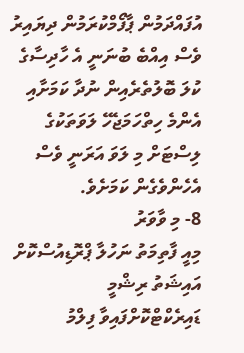އުފައްދަމުން ޕާފޯމްކުރަމުން ދިޔައިރު ވެސް އިއްބެ ބުނަނީ އެ ހާދިސާގެ ކުލަ ބޮލުތެރެއިން ނުދާ ކަމަށާއި އެންމެ ހިތްހަމަޖެހޭ ލަވަތަކުގެ ލިސްޓަށް މި ލަވަ އަރަނީ ވެސް އެހެންވެގެން ކަމަށެވެ.
8- މި ވާވަރު
މިއީ ފާތިމަތު ނަހުލާ ޕްރޮޑިއުސްކޮށް އައިޝަތު ރިޝްމީ ޑައިރެކްޓްކޮށްފައިވާ ފިލްމު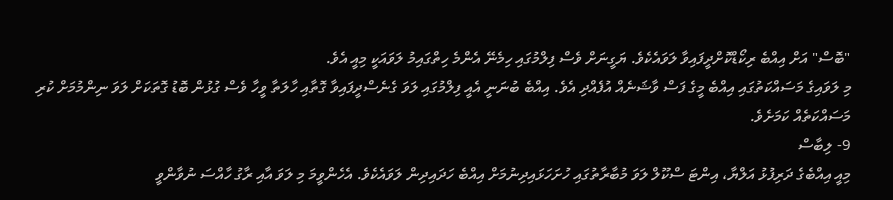"ބޮސް" އަށް އިއްބެ ރިކޯޑްކޮށްދީފައިވާ ލަވައެކެވެ. ޔަގީނަށް ވެސް ފިލްމުގައި ހިމެނޭ އެންމެ ހިތްގައިމު ލަވައަކީ މިއީ އެވެ.
މި ލަވައިގެ މަސައްކަތުގައި އިއްބެ މީގެ ފަސް ވާޝަނެއް އުފެއްދި އެވެ. އިއްބެ ބުނަނީ އެއީ ފިލްމުގައި ލަވަ ގެނެސްދީފައިވާ ގޮތާއި ހާލަތާ ވީހާ ވެސް ގުޅުން ބޮޑު ގޮތަކަށް ލަވަ ނިންމުމަށް ކުރި މަސައްކަތެއް ކަމަށެވެ.
9- ލިބާސް
މިއީ އިއްބެގެ ދަރިފުޅު އަލްޔާ، އިންޓަ ސްކޫލް ލަވަ މުބާރާތުގައި ހުށަހަޅައިދިނުމަށް އިއްބެ ހަދައިދިން ލަވައެކެވެ. އެހެންވީމަ މި ލަވަ އާއި ރާގު ހާއްސަ ނުވާންވީ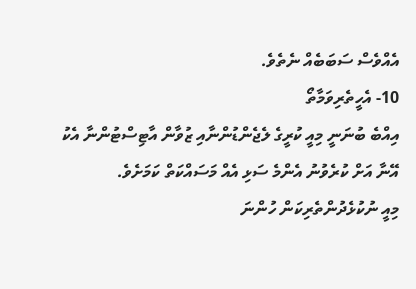އެއްވެސް ސަބަބެއް ނެތެވެ.
10- އެހީތެރިވަމާތޯ
އިއްބެ ބުނަނީ މިއީ ކުރީގެ ލެޖެންޑުންނާއި ޒުވާން އާޓިސްޓުންނާ އެކު އޭނާ އަށް ކުރެވުނު އެންމެ ސަޅި އެއް މަސައްކަތް ކަމަށެވެ.
މިއީ ނުކުޅެދުންތެރިކަން ހުންނަ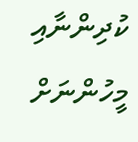ކުދިންނާއި މީހުންނަށް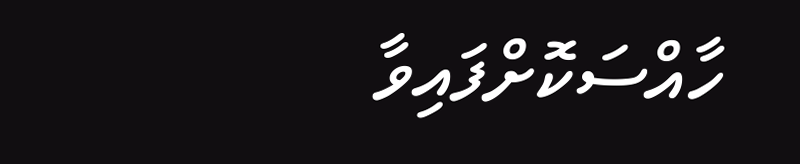ހާއްސަކޮށްފައިވާ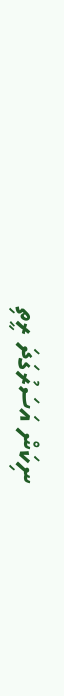ނިކަން އަސަރުގަދަ ރީތި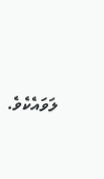ލަވައެކެވެ.